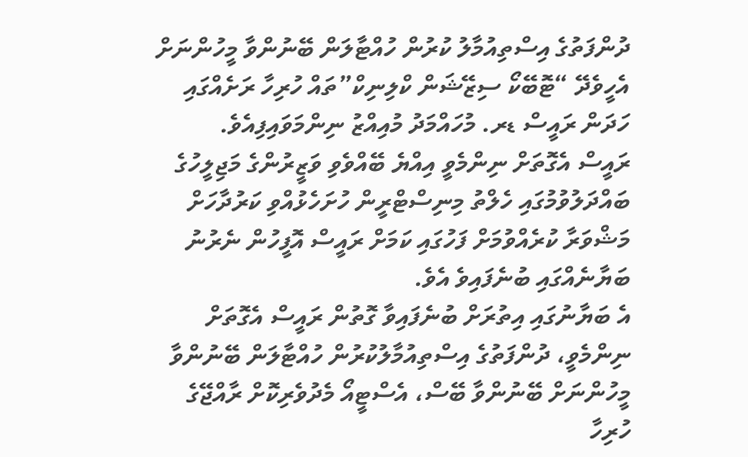ދުންފަތުގެ އިސްތިއުމާލު ކުރުން ހުއްޓާލަން ބޭނުންވާ މީހުންނަށް އެހީވެދޭ “ޓޮބޭކޯ ސިޒޭޝަން ކްލިނިކް”ތައް ހުރިހާ ރަށެއްގައި ހަދަން ރައީސް ޑރ. މުހައްމަދު މުއިއްޒު ނިންމަވައިފިއެވެ.
ރައީސް އެގޮތަށް ނިންމެވީ އިއްޔެ ބޭއްވެވި ވަޒީރުންގެ މަޖިލީހުގެ ބައްދަލުވުމުގައި ހެލްތު މިނިސްޓްރީން ހުށަހެޅުއްވި ކަރުދާހަށް މަޝްވަރާ ކުރެއްވުމަށް ފަހުގައި ކަމަށް ރައީސް އޮފީހުން ނެރުނު ބަޔާނެއްގައި ބުނެފައިވެ އެވެ.
އެ ބަޔާނުގައި އިތުރަށް ބުނެފައިވާ ގޮތުން ރައީސް އެގޮތަށް ނިންމެވީ، ދުންފަތުގެ އިސްތިއުމާލުކުރުން ހުއްޓާލަން ބޭނުންވާ މީހުންނަށް ބޭނުންވާ ބޭސް، އެސްޓީއޯ މެދުވެރިކޮށް ރާއްޖޭގެ ހުރިހާ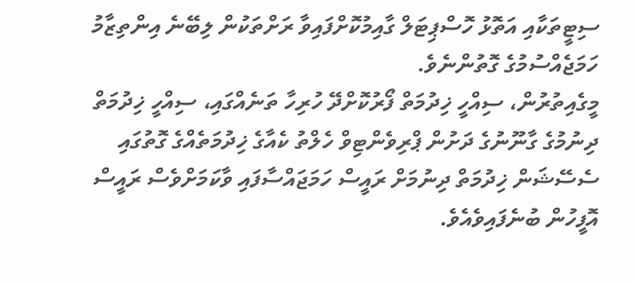ސިޓީތަކާއި އަތޮޅު ހޮސްޕިޓަލް ގާއިމުކޮށްފައިވާ ރަށްތަކުން ލިބޭނެ އިންތިޒާމު ހަމަޖެއްސުމުގެ ގޮތުންނެވެ.
މީގެއިތުރުން، ސިއްހީ ޚިދުމަތް ފޯރުކޮށްދޭ ހުރިހާ ތަނެއްގައި، ސިއްހީ ޚިދުމަތް ދިނުމުގެ ގާނޫނުގެ ދަށުން ޕްރިވެންޓިވް ހެލްތު ކެއާގެ ޚިދުމަތެއްގެ ގޮތުގައި ސެސޭޝަން ޚިދުމަތް ދިނުމަށް ރައީސް ހަމަޖައްސާފައި ވާކަމަށްވެސް ރައީސް އޮފީހުން ބުނެފައިވެއެވެ.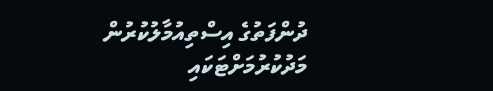ދުންފަތުގެ އިސްތިއުމާލުކުރުން މަދުކުރުމަށްޓަކައި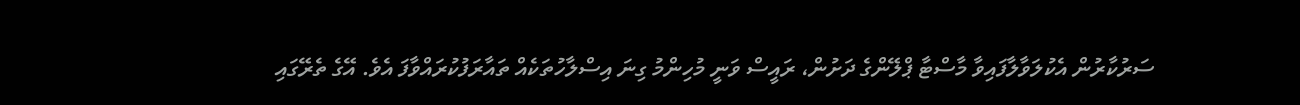ސަރުކާރުން އެކުލަވާލާފައިވާ މާސްޓާ ޕްލޭންގެ ދަށުން، ރައީސް ވަނީ މުހިންމު ގިނަ އިސްލާހުތަކެއް ތައާރަފުކުރައްވާފަ އެވެ. އޭގެ ތެރޭގައި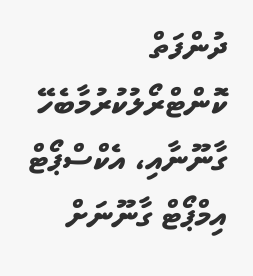ދުންފަތް ކޮންޓްރޯލުކުރުމާބެހޭ ގާނޫނާއި، އެކްސްޕޯޓް އިމްޕޯޓް ގާނޫނަށް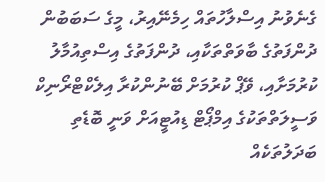ގެނެވުނު އިސްލާހުތައް ހިމެނޭއިރު، މީގެ ސަބަބުން ދުންފަތުގެ ބާވަތްތަކާއި، ދުންފަތުގެ އިސްތިއުމާލު ކުރުމަށާއި، ވޭޕް ކުރުމަށް ބޭނުންކުރާ އިލެކްޓްރޯނިކް ވަސީލަތްތަކުގެ އިމްޕޯޓް ޑިއުޓީއަށް ވަނީ ބޮޑެތި ބަދަލުތަކެއް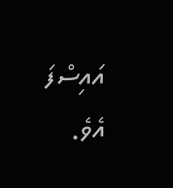އައިސްފަ އެވެ.